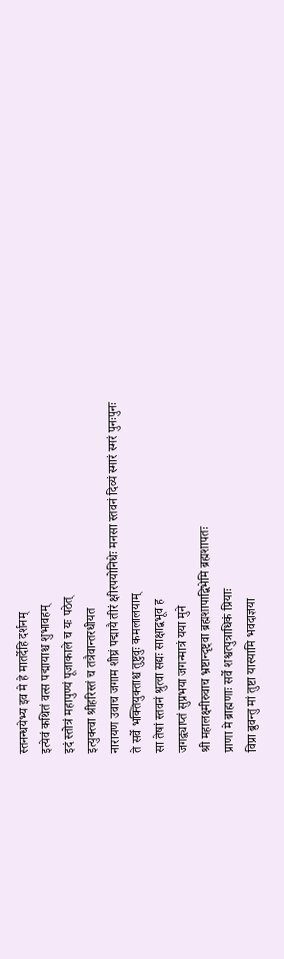स्तनन्धयेभ्य इव मे हे मातर्देहि दर्शनम्
इत्येवं कथितं वत्स पद्मायाश्च शुभावहम्
इदं स्तोत्रं महापुण्यं पूजाकाले च यः पठेत्
इत्युक्त्वा श्रीहरिस्तं च तत्रैवान्तरधीयत
नारायण उवाच जगाम शीघ्रं पद्मायै तीरं क्षीरपयोनिधेः मनसा स्तवनं दिव्यं स्मारं स्मरं पुनःपुनः
ते सर्वे भक्तियुक्ताश्च तुष्टुवुः कमलालयाम्
सा तेषां स्तवनं श्रुत्वा सद्यः साक्षाद्बभूव ह
जगद्व्याप्तं सुप्रभया जगन्मात्रं यया मुने
श्री महालक्ष्मीरुवाच भ्रष्टान्दृष्ट्वा ब्रह्मशापाद्बिभेमि ब्रह्मशापतः
प्राणा मे ब्राह्मणाः सर्वे शश्वत्पुत्राधिकं प्रियाः
विप्रा ब्रुवन्तु मां तुष्टा यास्यामि भवदाज्ञया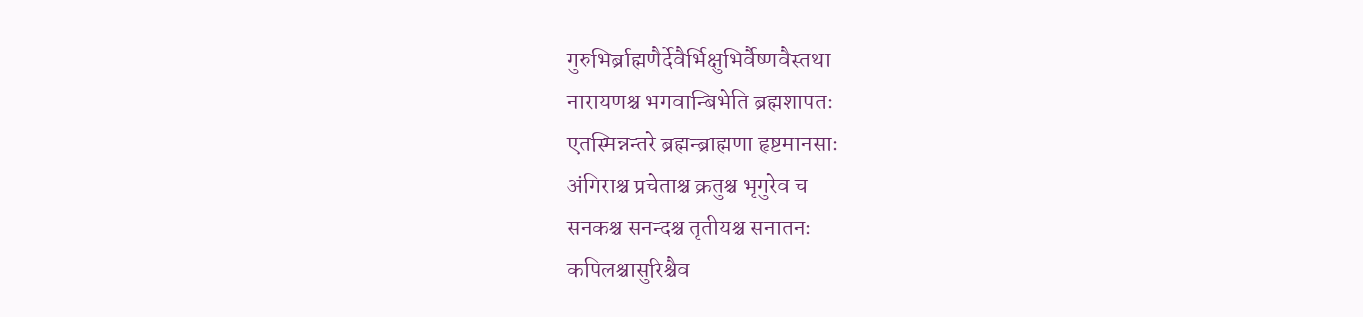गुरुभिर्ब्राह्मणैर्देवैर्भिक्षुभिर्वैष्णवैस्तथा
नारायणश्च भगवान्बिभेति ब्रह्मशापतः
एतस्मिन्नन्तरे ब्रह्मन्ब्राह्मणा हृष्टमानसाः
अंगिराश्च प्रचेताश्च क्रतुश्च भृगुरेव च
सनकश्च सनन्दश्च तृतीयश्च सनातनः
कपिलश्चासुरिश्चैव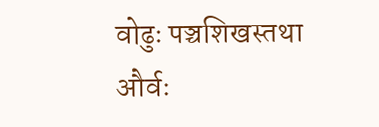वोढुः पञ्चशिखस्तथा
और्वः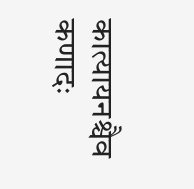कात्यायनश्चैव कणादः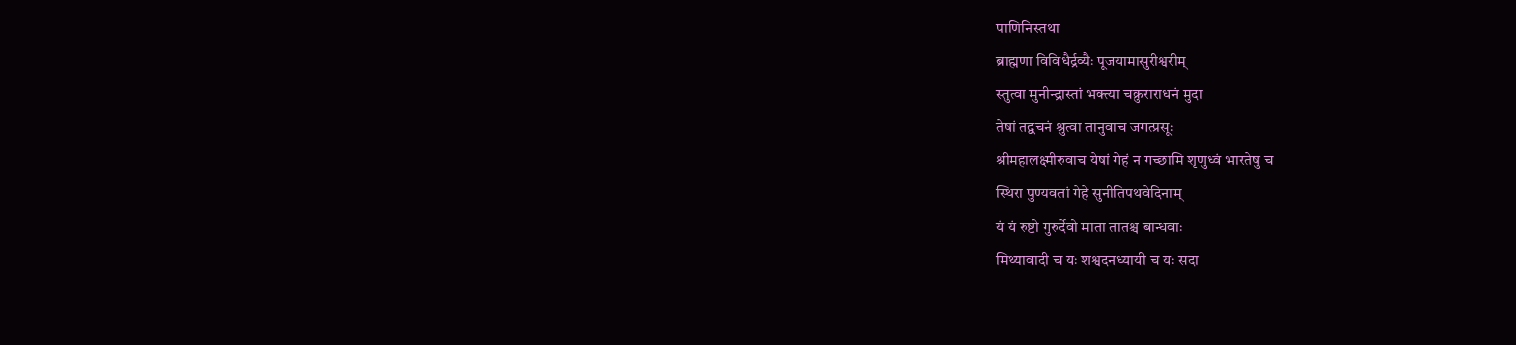पाणिनिस्तथा
ब्राह्मणा विविधैर्द्रव्यैः पूजयामासुरीश्वरीम्
स्तुत्वा मुनीन्द्रास्तां भक्त्या चक्रुराराधनं मुदा
तेषां तद्वचनं श्रुत्वा तानुवाच जगत्प्रसूः
श्रीमहालक्ष्मीरुवाच येषां गेहं न गच्छामि शृणुध्वं भारतेषु च
स्थिरा पुण्यवतां गेहे सुनीतिपथवेदिनाम्
यं यं रुष्टो गुरुर्देवो माता तातश्च बान्धवाः
मिथ्यावादी च यः शश्वदनध्यायी च यः सदा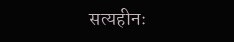सत्यहीनः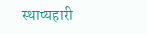स्थाप्यहारी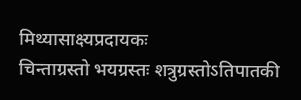मिथ्यासाक्ष्यप्रदायकः
चिन्ताग्रस्तो भयग्रस्तः शत्रुग्रस्तोऽतिपातकी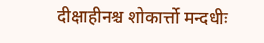दीक्षाहीनश्च शोकार्त्तो मन्दधीः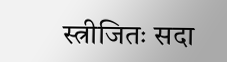स्त्रीजितः सदा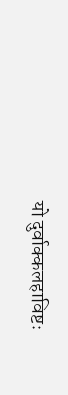यो दुर्वाक्कलहाविष्टः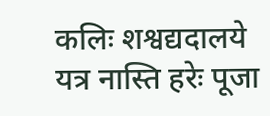कलिः शश्वद्यदालये
यत्र नास्ति हरेः पूजा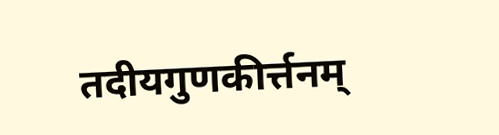तदीयगुणकीर्त्तनम्